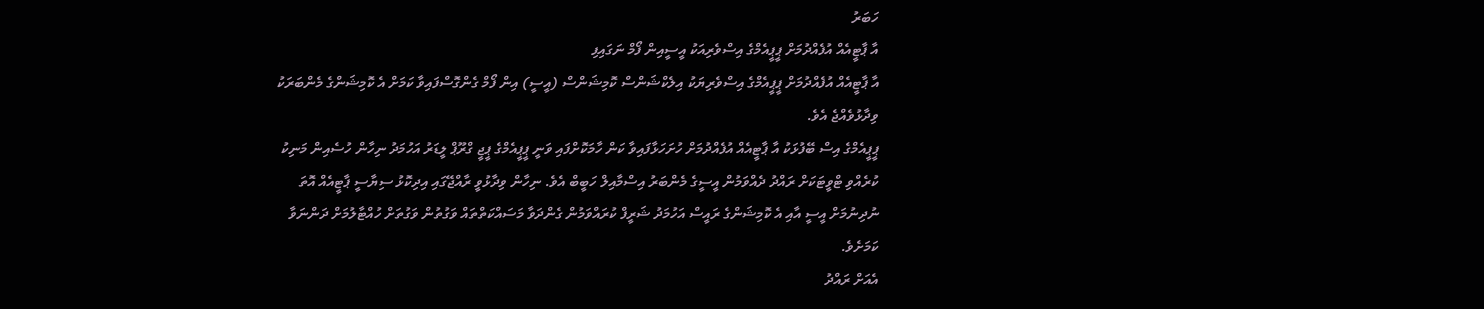ހަބަރު
އާ ޕާޓީއެއް އުފެއްދުމަށް ޕީޕީއެމްގެ އިސްވެރިއަކު އީސީއިން ފޯމް ނަގައިފި
އާ ޕާޓީއެއް އުފެއްދުމަށް ޕީޕީއެމްގެ އިސްވެރިޔަކު އިލެކްޝަންސް ކޮމިޝަންސް (އީސީ) އިން ފޯމް ގެންގޮސްފައިވާ ކަމަށް އެ ކޮމިޝަންގެ މެންބަރަކު ވިދާޅުވެއްޖެ އެވެ.
ޕީޕީއެމްގެ އިސް ބޭފުޅަކު އާ ޕާޓީއެއް އުފެއްދުމަށް ހުށަހަޅާފައިވާ ކަން ހާމަކޮށްފައި ވަނީ ޕީޕީއެމްގެ ޕީޖީ ގްރޫޕް ލީޑަރު އަހުމަދު ނިހާން ހުސެއިން މަނިކު ކުރެއްވި ޓްވީޓަކަށް ރައްދު ދެއްވަމުން އީސީގެ މެންބަރު އިސްމާއިލް ހަބީބް އެވެ. ނިހާން ވިދާޅުވީ ރާއްޖޭގައި އިދިކޮޅު ސިޔާސީ ޕާޓީއެއް އޮތަ ނުދިނުމަށް އީސީ އާއި އެ ކޮމިޝަންގެ ރައީސް އަހުމަދު ޝަރީފް ކުރައްވަމުން ގެންދަވާ މަސައްކަތްތައް ވަގުތުން ވަގުތަށް ހުއްޓާލުމަށް ދަންނަވާ ކަމަށެވެ.
އެއަށް ރައްދު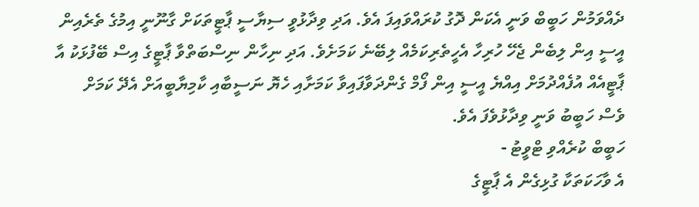ދެއްވަމުން ހަބީބް ވަނީ އެކަން ދޮގު ކުރައްވައިފަ އެވެ. އަދި ވިދާޅުވީ ސިޔާސީ ޕާޓީތަކަށް ގާނޫނީ އިމުގެ ތެރެއިން އީސީ އިން ލިބެން ޖެހޭ ހުރިހާ އެހީތެރިކަމެއް ލިބޭނެ ކަމަށެވެ. އަދި ނިހާން ނިސްބަތްވާ ޕާޓީގެ އިސް ބޭފުޅަކު އާ ޕާޓީއެއް އުފެއްދުމަށް އިއްޔެ އީސީ އިން ފޯމް ގެންދަވާފައިވާ ކަމަށާއި ހެޔޮ ނަސީބާއި ކާމިޔާބީއަށް އެދޭ ކަމަށް ވެސް ހަބީބު ވަނީ ވިދާޅުވެފަ އެވެ.
ހަބީބް ކުރެއްވި ޓްވީޓު -
އެ ވާހަކަތަކާ ގުޅިގެން އެ ޕާޓީގެ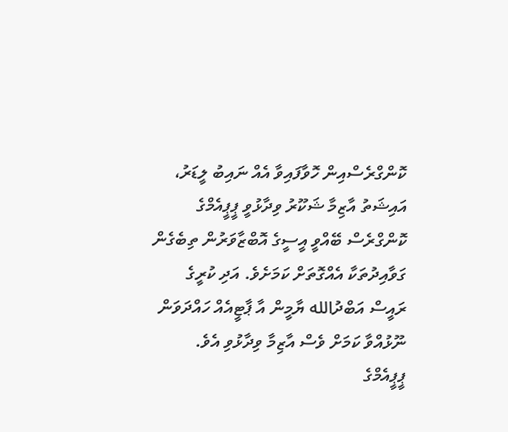ކޮންގްރެސްއިން ހޮވާފައިވާ އެއް ނައިބު ލީޑަރު، އައިޝަތު އާޒިމާ ޝަކޫރު ވިދާޅުވީ ޕީޕީއެމްގެ ކޮންގްރެސް ބޭއްވީ އީސީގެ އޮބްޒާވަރުން ތިބެގެން ގަވާއިދުތަކާ އެއްގޮތަށް ކަމަށެވެ. އަދި ކުރީގެ ރައީސް އަބްދުالله ޔާމީން އާ ޕާޓީއެއް ހައްދަވަން ނޫޅުއްވާ ކަމަށް ވެސް އާޒިމާ ވިދާޅުވި އެވެ.
ޕީޕީއެމްގެ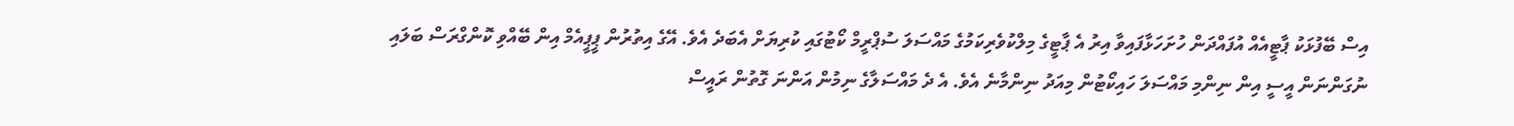އިސް ބޭފުޅަކު ޕާޓީއެއް އުފައްދަން ހުށަހަޅާފައިވާ އިރު އެ ޕާޓީގެ މިލްކުވެރިކަމުގެ މައްސަލަ ސުޕްރީމް ކޯޓުގައި ކުރިޔަށް އެބަދެ އެވެ. އޭގެ އިތުރުން ޕީޕީއެމް އިން ބޭއްވި ކޮންގްރަސް ބަލައި ނުގަންނަން އީސީ އިން ނިންމި މައްސަލަ ހައިކޯޓުން މިއަދު ނިންމާނެ އެވެ. އެ ދެ މައްސަލާގެ ނިމުން އަންނަ ގޮތުން ރައީސް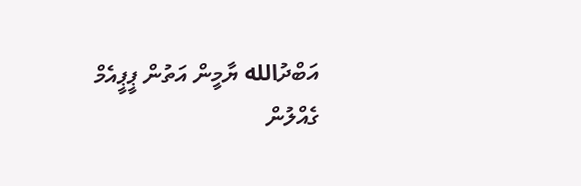އަބްދުالله ޔާމީން އަތުން ޕީޕީއެމް
ގެއްލުން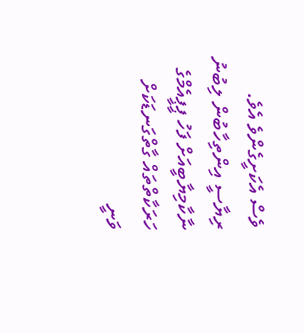ވެސް އެކަށީގެންވެ އެވެ.
ރިޔާސީ އިންތިހާބުން ލިބުނު ނާކާމިޔާބީއަށް ފަހު ޕީޕީއެމްގެ ހަރަކާތްތައް ގާތްގަނޑަކަށް ވަނީ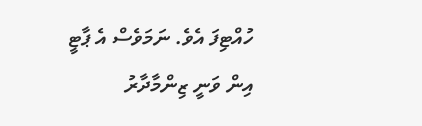ހުއްޓިފަ އެވެ. ނަމަވެސް އެ ޕާޓީ އިން ވަނީ ޒިންމާދާރު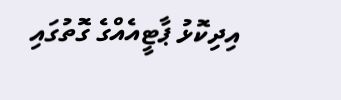އިދިކޮޅު ޕާޓީއެއްގެ ގޮތުގައި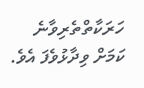ހަރަކާތްތެރިވާނެ ކަމަށް ވިދާޅުވެފަ އެވެ.